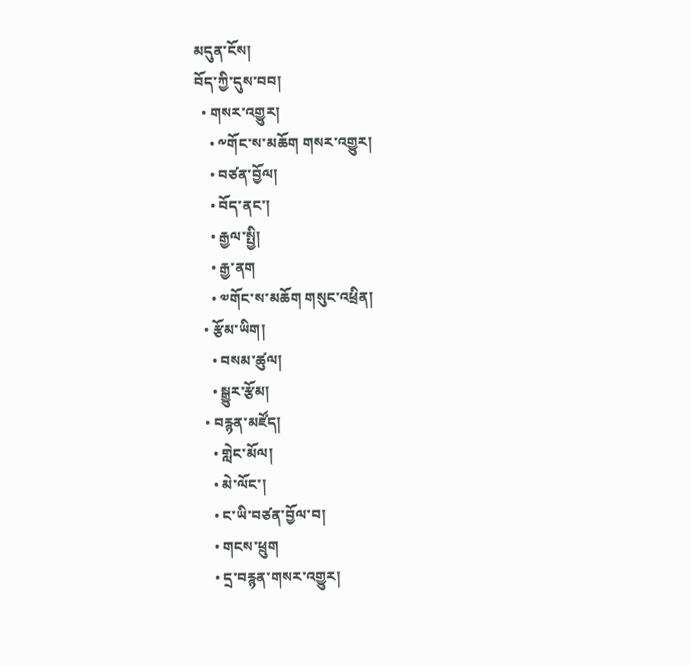མདུན་ངོས།
བོད་ཀྱི་དུས་བབ།
  • གསར་འགྱུར།
    • ༸གོང་ས་མཆོག གསར་འགྱུར།
    • བཙན་བྱོལ།
    • བོད་ནང་།
    • རྒྱལ་སྤྱི།
    • རྒྱ་ནག
    • ༧གོང་ས་མཆོག གསུང་འཕྲིན།
  • རྩོམ་ཡིག།
    • བསམ་ཚུལ།
    • སྒྱུར་རྩོམ།
  • བརྙན་མཛོད།
    • གླེང་མོལ།
    • མེ་ལོང་།
    • ང་ཡི་བཙན་བྱོལ་བ།
    • གངས་ཕྲུག
    • དྲ་བརྙན་གསར་འགྱུར།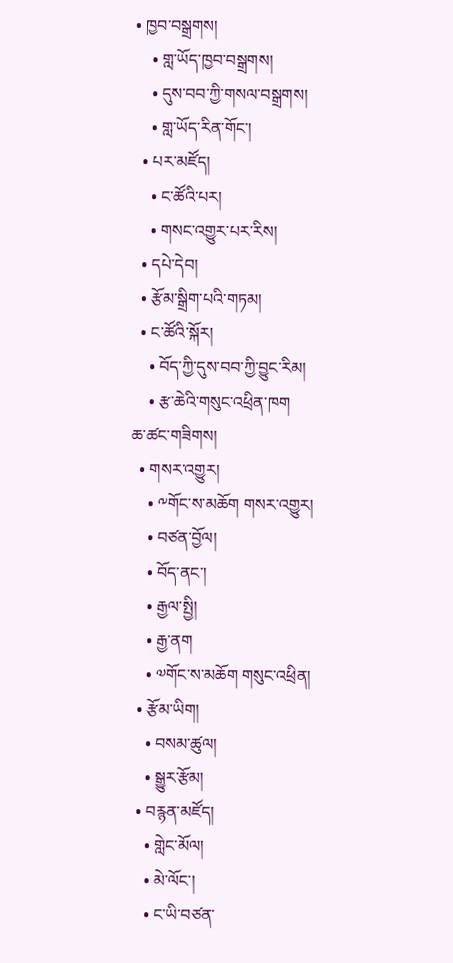• ཁྱབ་བསྒྲགས།
    • གླ་ཡོད་ཁྱབ་བསྒྲགས།
    • དུས་བབ་ཀྱི་གསལ་བསྒྲགས།
    • གླ་ཡོད་རིན་གོང་།
  • པར་མཛོད།
    • ང་ཚོའི་པར།
    • གསང་འགྱུར་པར་རིས།
  • དཔེ་དེབ།
  • རྩོམ་སྒྲིག་པའི་གཏམ།
  • ང་ཚོའི་སྐོར།
    • བོད་ཀྱི་དུས་བབ་ཀྱི་བྱུང་རིམ།
    • རྩ་ཆེའི་གསུང་འཕྲིན་ཁག
ཆ་ཚང་གཟིགས།
  • གསར་འགྱུར།
    • ༸གོང་ས་མཆོག གསར་འགྱུར།
    • བཙན་བྱོལ།
    • བོད་ནང་།
    • རྒྱལ་སྤྱི།
    • རྒྱ་ནག
    • ༧གོང་ས་མཆོག གསུང་འཕྲིན།
  • རྩོམ་ཡིག།
    • བསམ་ཚུལ།
    • སྒྱུར་རྩོམ།
  • བརྙན་མཛོད།
    • གླེང་མོལ།
    • མེ་ལོང་།
    • ང་ཡི་བཙན་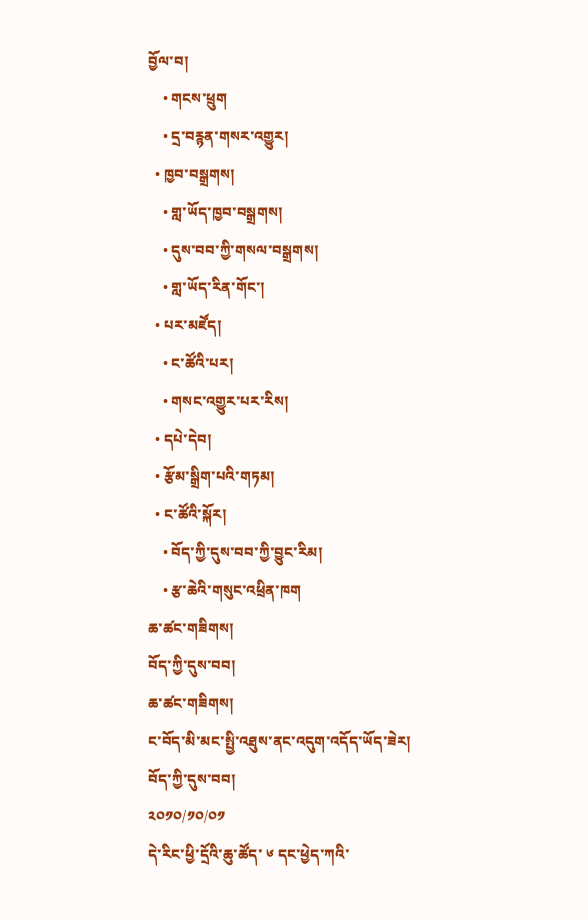བྱོལ་བ།
    • གངས་ཕྲུག
    • དྲ་བརྙན་གསར་འགྱུར།
  • ཁྱབ་བསྒྲགས།
    • གླ་ཡོད་ཁྱབ་བསྒྲགས།
    • དུས་བབ་ཀྱི་གསལ་བསྒྲགས།
    • གླ་ཡོད་རིན་གོང་།
  • པར་མཛོད།
    • ང་ཚོའི་པར།
    • གསང་འགྱུར་པར་རིས།
  • དཔེ་དེབ།
  • རྩོམ་སྒྲིག་པའི་གཏམ།
  • ང་ཚོའི་སྐོར།
    • བོད་ཀྱི་དུས་བབ་ཀྱི་བྱུང་རིམ།
    • རྩ་ཆེའི་གསུང་འཕྲིན་ཁག
ཆ་ཚང་གཟིགས།
བོད་ཀྱི་དུས་བབ།
ཆ་ཚང་གཟིགས།
ང་བོད་མི་མང་སྤྱི་འཐུས་ནང་འདུག་འདོད་ཡོད་ཟེར།
བོད་ཀྱི་དུས་བབ།
༢༠༡༠/༡༠/༠༡
དེ་རིང་ཕྱི་དྲོའི་ཆུ་ཚོད་ ༦ དང་ཕྱེད་ཀའི་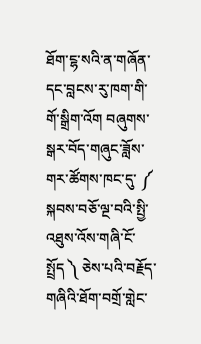ཐོག་ངྷ་སའི་ན་གཞོན་དང་བླངས་རུ་ཁག་གི་གོ་སྒྲིག་འོག བཞུགས་སྒར་བོད་གཞུང་ཟློས་གར་ཚོགས་ཁང་དུ་ ༼ སྐབས་བཅོ་ལྔ་བའི་སྤྱི་འཐུས་འོས་གཞི་ངོ་སྤྲོད ༽ ཅེས་པའི་བརྗོད་གཞིའི་ཐོག་བགྲོ་གླེང་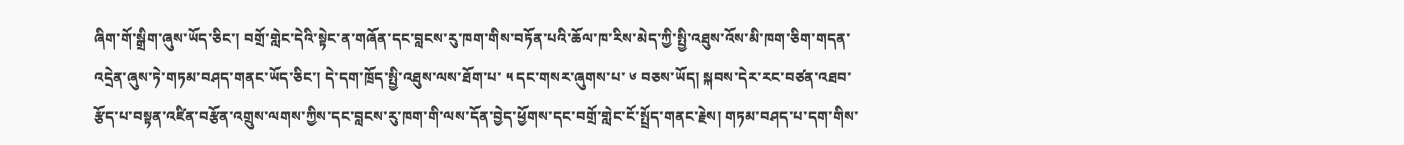ཞིག་གོ་སྒྲིག་ཞུས་ཡོད་ཅིང་། བགྲོ་གླེང་དེའི་སྟེང་ན་གཞོན་དང་བླངས་རུ་ཁག་གིས་བཏོན་པའི་ཆོལ་ཁ་རིས་མེད་ཀྱི་སྤྱི་འཐུས་འོས་མི་ཁག་ཅིག་གདན་འདྲེན་ཞུས་ཏེ་གཏམ་བཤད་གནང་ཡོད་ཅིང་། དེ་དག་ཁྲོད་སྤྱི་འཐུས་ལས་ཐོག་པ་ ༥ དང་གསར་ཞུགས་པ་ ༦ བཅས་ཡོད། སྐབས་དེར་རང་བཙན་འཐབ་རྩོད་པ་བསྟན་འཛིན་བརྩོན་འགྲུས་ལགས་ཀྱིས་དང་བླངས་རུ་ཁག་གི་ལས་དོན་བྱེད་ཕྱོགས་དང་བགྲོ་གླེང་ངོ་སྤྲོད་གནང་རྗེས། གཏམ་བཤད་པ་དག་གིས་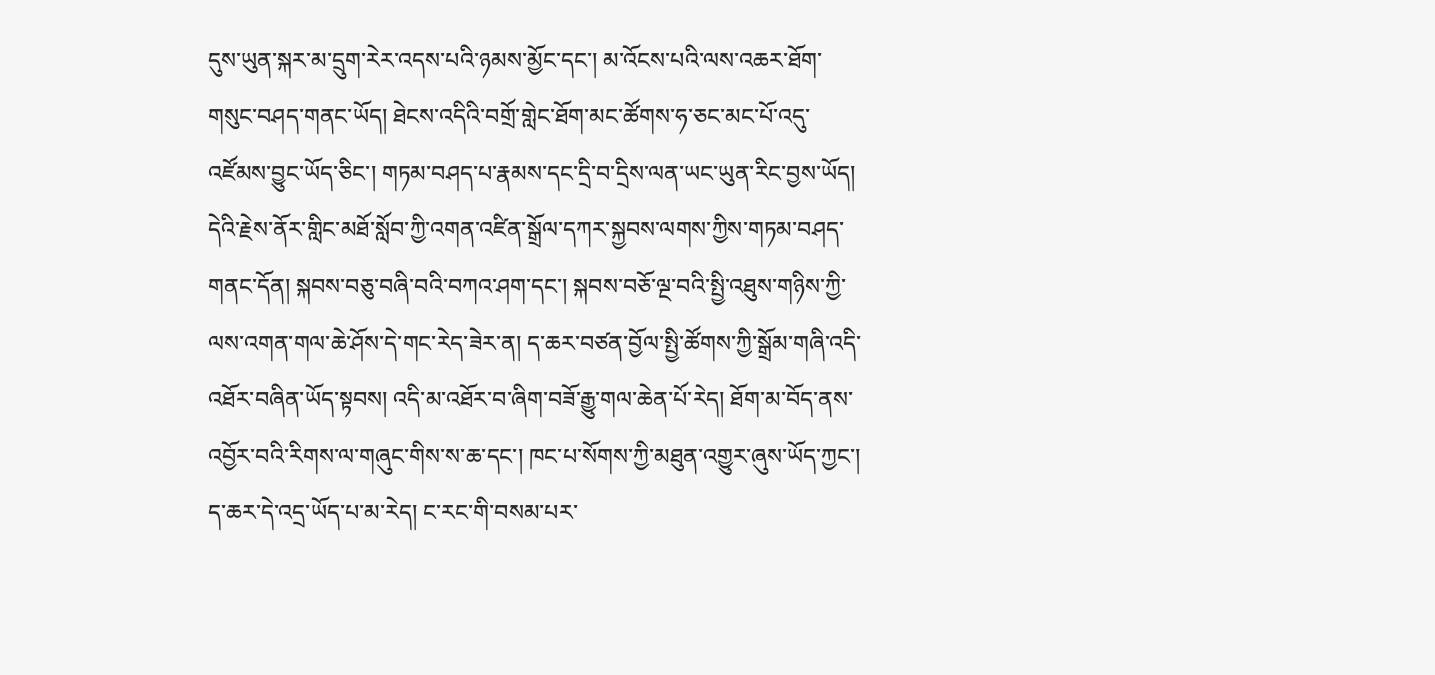དུས་ཡུན་སྐར་མ་དྲུག་རེར་འདས་པའི་ཉམས་མྱོང་དང་། མ་འོངས་པའི་ལས་འཆར་ཐོག་གསུང་བཤད་གནང་ཡོད། ཐེངས་འདིའི་བགྲོ་གླེང་ཐོག་མང་ཚོགས་ཧ་ཅང་མང་པོ་འདུ་འཛོམས་བྱུང་ཡོད་ཅིང་། གཏམ་བཤད་པ་རྣམས་དང་དྲི་བ་དྲིས་ལན་ཡང་ཡུན་རིང་བྱས་ཡོད།
དེའི་རྗེས་ནོར་གླིང་མཐོ་སློབ་ཀྱི་འགན་འཛིན་སྒྲོལ་དཀར་སྐྱབས་ལགས་ཀྱིས་གཏམ་བཤད་གནང་དོན། སྐབས་བཅུ་བཞི་བའི་བཀའ་ཤག་དང་། སྐབས་བཅོ་ལྔ་བའི་སྤྱི་འཐུས་གཉིས་ཀྱི་ལས་འགན་གལ་ཆེ་ཤོས་དེ་གང་རེད་ཟེར་ན། ད་ཆར་བཙན་བྱོལ་སྤྱི་ཚོགས་ཀྱི་སྒྲོམ་གཞི་འདི་འཐོར་བཞིན་ཡོད་སྟབས། འདི་མ་འཐོར་བ་ཞིག་བཟོ་རྒྱུ་གལ་ཆེན་པོ་རེད། ཐོག་མ་བོད་ནས་འབྱོར་བའི་རིགས་ལ་གཞུང་གིས་ས་ཆ་དང་། ཁང་པ་སོགས་ཀྱི་མཐུན་འགྱུར་ཞུས་ཡོད་ཀྱང་། ད་ཆར་དེ་འདྲ་ཡོད་པ་མ་རེད། ང་རང་གི་བསམ་པར་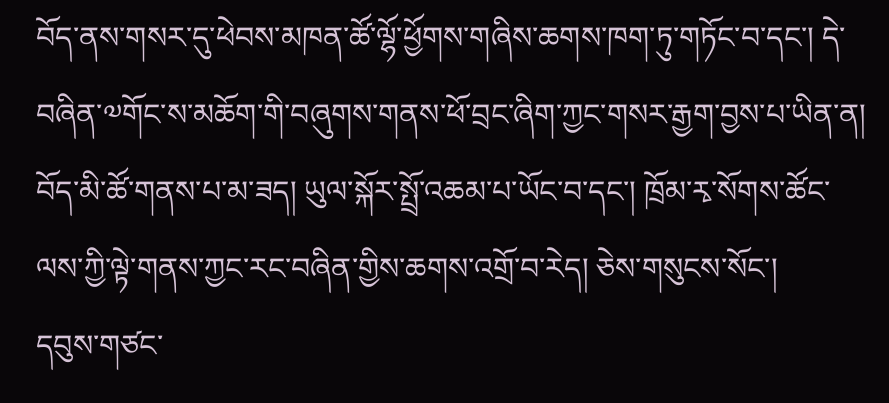བོད་ནས་གསར་དུ་ཕེབས་མཁན་ཚོ་ལྷོ་ཕྱོགས་གཞིས་ཆགས་ཁག་ཏུ་གཏོང་བ་དང་། དེ་བཞིན་༧གོང་ས་མཆོག་གི་བཞུགས་གནས་ཕོ་བྲང་ཞིག་ཀྱང་གསར་རྒྱག་བྱས་པ་ཡིན་ན། བོད་མི་ཚོ་གནས་པ་མ་ཟད། ཡུལ་སྐོར་སྤྲོ་འཆམ་པ་ཡོང་བ་དང་། ཁྲོམ་རྭ་སོགས་ཚོང་ལས་ཀྱི་ལྟེ་གནས་ཀྱང་རང་བཞིན་གྱིས་ཆགས་འགྲོ་བ་རེད། ཅེས་གསུངས་སོང་།
དབུས་གཙང་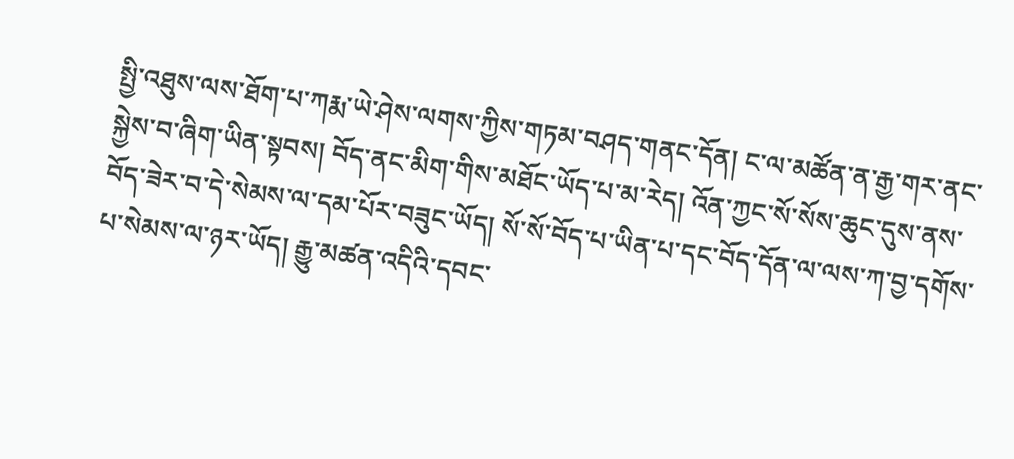སྤྱི་འཐུས་ལས་ཐོག་པ་ཀརྨ་ཡེ་ཤེས་ལགས་ཀྱིས་གཏམ་བཤད་གནང་དོན། ང་ལ་མཚོན་ན་རྒྱ་གར་ནང་སྐྱེས་བ་ཞིག་ཡིན་སྟབས། བོད་ནང་མིག་གིས་མཐོང་ཡོད་པ་མ་རེད། འོན་ཀྱང་སོ་སོས་ཆུང་དུས་ནས་བོད་ཟེར་བ་དེ་སེམས་ལ་དམ་པོར་བཟུང་ཡོད། སོ་སོ་བོད་པ་ཡིན་པ་དང་བོད་དོན་ལ་ལས་ཀ་བྱ་དགོས་པ་སེམས་ལ་ཉར་ཡོད། རྒྱུ་མཚན་འདིའི་དབང་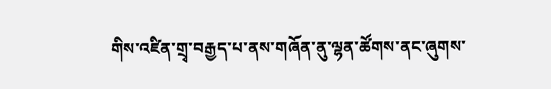གིས་འཛིན་གྲྭ་བརྒྱད་པ་ནས་གཞོན་ནུ་ལྷན་ཚོགས་ནང་ཞུགས་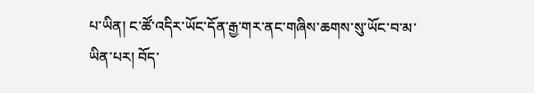པ་ཡིན། ང་ཚོ་འདིར་ཡོང་དོན་རྒྱ་གར་ནང་གཞིས་ཆགས་སུ་ཡོང་བ་མ་ཡིན་པར། བོད་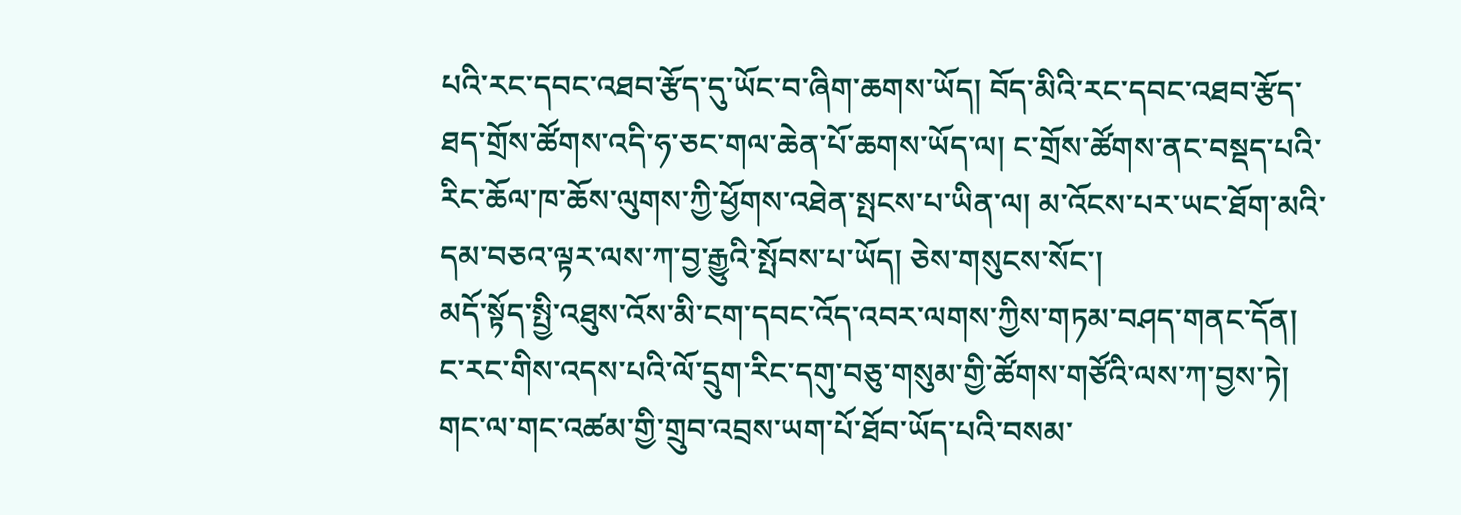པའི་རང་དབང་འཐབ་རྩོད་དུ་ཡོང་བ་ཞིག་ཆགས་ཡོད། བོད་མིའི་རང་དབང་འཐབ་རྩོད་ཐད་གྲོས་ཚོགས་འདི་ཧ་ཅང་གལ་ཆེན་པོ་ཆགས་ཡོད་ལ། ང་གྲོས་ཚོགས་ནང་བསྡད་པའི་རིང་ཆོལ་ཁ་ཆོས་ལུགས་ཀྱི་ཕྱོགས་འཐེན་སྤངས་པ་ཡིན་ལ། མ་འོངས་པར་ཡང་ཐོག་མའི་དམ་བཅའ་ལྟར་ལས་ཀ་བྱ་རྒྱུའི་སྤོབས་པ་ཡོད། ཅེས་གསུངས་སོང་།
མདོ་སྟོད་སྤྱི་འཐུས་འོས་མི་ངག་དབང་འོད་འབར་ལགས་ཀྱིས་གཏམ་བཤད་གནང་དོན། ང་རང་གིས་འདས་པའི་ལོ་དྲུག་རིང་དགུ་བཅུ་གསུམ་གྱི་ཚོགས་གཙོའི་ལས་ཀ་བྱས་ཏེ། གང་ལ་གང་འཚམ་གྱི་གྲུབ་འབྲས་ཡག་པོ་ཐོབ་ཡོད་པའི་བསམ་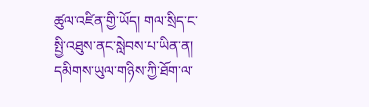ཚུལ་འཛིན་གྱི་ཡོད། གལ་སྲིད་ང་སྤྱི་འཐུས་ནང་སླེབས་པ་ཡིན་ན། དམིགས་ཡུལ་གཉིས་ཀྱི་ཐོག་ལ་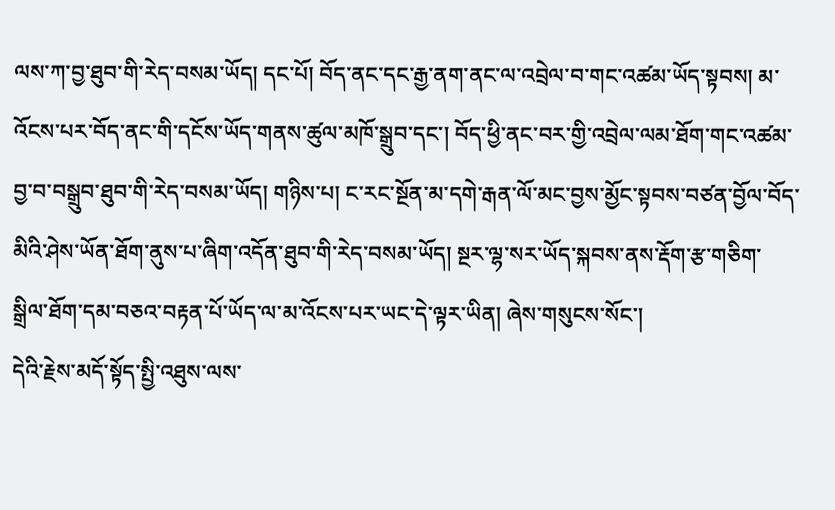ལས་ཀ་བྱ་ཐུབ་གི་རེད་བསམ་ཡོད། དང་པོ། བོད་ནང་དང་རྒྱ་ནག་ནང་ལ་འབྲེལ་བ་གང་འཚམ་ཡོད་སྟབས། མ་འོངས་པར་བོད་ནང་གི་དངོས་ཡོད་གནས་ཚུལ་མཁོ་སྒྲུབ་དང་། བོད་ཕྱི་ནང་བར་གྱི་འབྲེལ་ལམ་ཐོག་གང་འཚམ་བྱ་བ་བསྒྲུབ་ཐུབ་གི་རེད་བསམ་ཡོད། གཉིས་པ། ང་རང་སྔོན་མ་དགེ་རྒན་ལོ་མང་བྱས་མྱོང་སྟབས་བཙན་བྱོལ་བོད་མིའི་ཤེས་ཡོན་ཐོག་ནུས་པ་ཞིག་འདོན་ཐུབ་གི་རེད་བསམ་ཡོད། སྔར་ལྷ་སར་ཡོད་སྐབས་ནས་རྡོག་རྩ་གཅིག་སྒྲིལ་ཐོག་དམ་བཅའ་བརྟན་པོ་ཡོད་ལ་མ་འོངས་པར་ཡང་དེ་ལྟར་ཡིན། ཞེས་གསུངས་སོང་།
དེའི་རྗེས་མདོ་སྟོད་སྤྱི་འཐུས་ལས་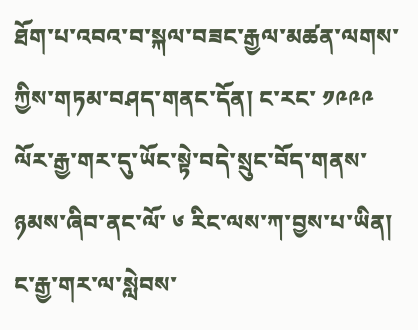ཐོག་པ་འབའ་བ་སྐལ་བཟང་རྒྱལ་མཚན་ལགས་ཀྱིས་གཏམ་བཤད་གནང་དོན། ང་རང་ ༡༩༩༩ ལོར་རྒྱ་གར་དུ་ཡོང་སྟེ་བདེ་སྲུང་བོད་གནས་ཉམས་ཞིབ་ནང་ལོ་ ༦ རིང་ལས་ཀ་བྱས་པ་ཡིན། ང་རྒྱ་གར་ལ་སླེབས་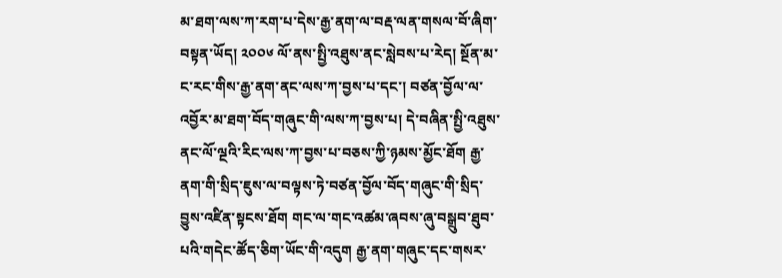མ་ཐག་ལས་ཀ་རག་པ་དེས་རྒྱ་ནག་ལ་བརྡ་ལན་གསལ་བོ་ཞིག་བསྟན་ཡོད། ༢༠༠༦ ལོ་ནས་སྤྱི་འཐུས་ནང་སླེབས་པ་རེད། སྔོན་མ་ང་རང་གིས་རྒྱ་ནག་ནང་ལས་ཀ་བྱས་པ་དང་། བཙན་བྱོལ་ལ་འབྱོར་མ་ཐག་བོད་གཞུང་གི་ལས་ཀ་བྱས་པ། དེ་བཞིན་སྤྱི་འཐུས་ནང་ལོ་ལྔའི་རིང་ལས་ཀ་བྱས་པ་བཅས་ཀྱི་ཉམས་མྱོང་ཐོག རྒྱ་ནག་གི་སྲིད་ཇུས་ལ་བལྟས་ཏེ་བཙན་བྱོལ་བོད་གཞུང་གི་སྲིད་བྱུས་འཛིན་སྟངས་ཐོག གང་ལ་གང་འཚམ་ཞབས་ཞུ་བསྒྲུབ་ཐུབ་པའི་གདེང་ཚོད་ཅིག་ཡོང་གི་འདུག རྒྱ་ནག་གཞུང་དང་གསར་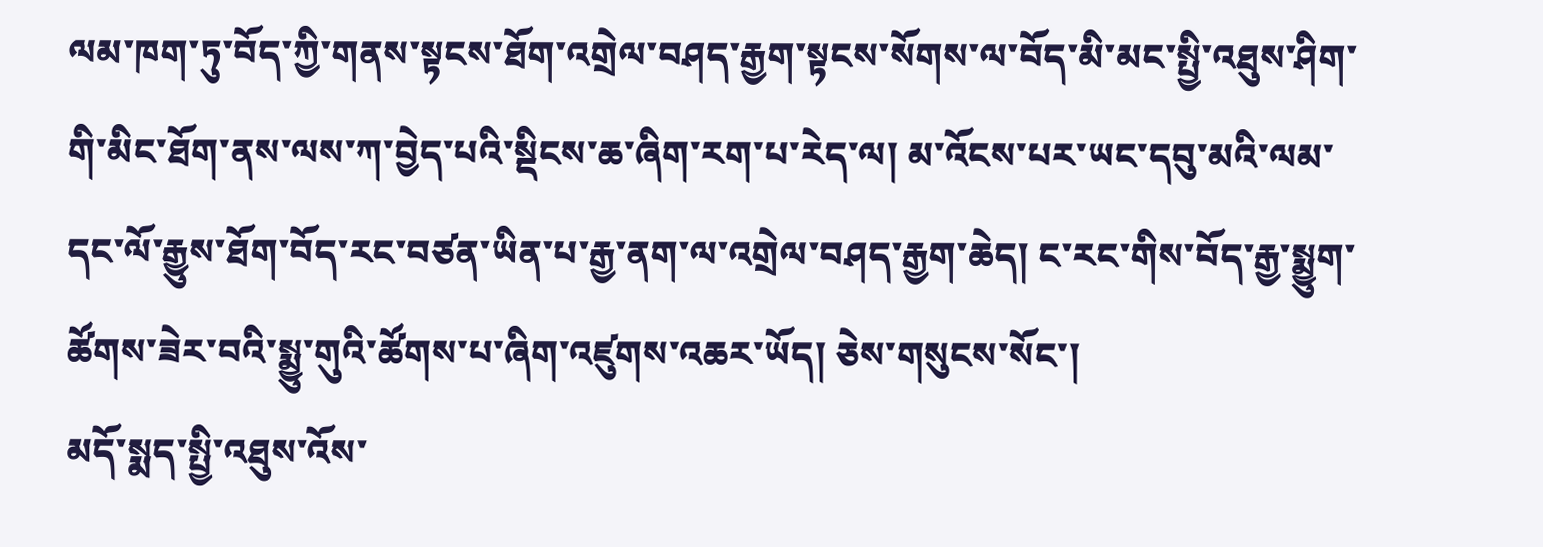ལམ་ཁག་ཏུ་བོད་ཀྱི་གནས་སྟངས་ཐོག་འགྲེལ་བཤད་རྒྱག་སྟངས་སོགས་ལ་བོད་མི་མང་སྤྱི་འཐུས་ཤིག་གི་མིང་ཐོག་ནས་ལས་ཀ་བྱེད་པའི་སྡིངས་ཆ་ཞིག་རག་པ་རེད་ལ། མ་འོངས་པར་ཡང་དབུ་མའི་ལམ་དང་ལོ་རྒྱུས་ཐོག་བོད་རང་བཙན་ཡིན་པ་རྒྱ་ནག་ལ་འགྲེལ་བཤད་རྒྱག་ཆེད། ང་རང་གིས་བོད་རྒྱ་སྨྱུག་ཚོགས་ཟེར་བའི་སྨྱུ་གུའི་ཚོགས་པ་ཞིག་འཛུགས་འཆར་ཡོད། ཅེས་གསུངས་སོང་།
མདོ་སྨད་སྤྱི་འཐུས་འོས་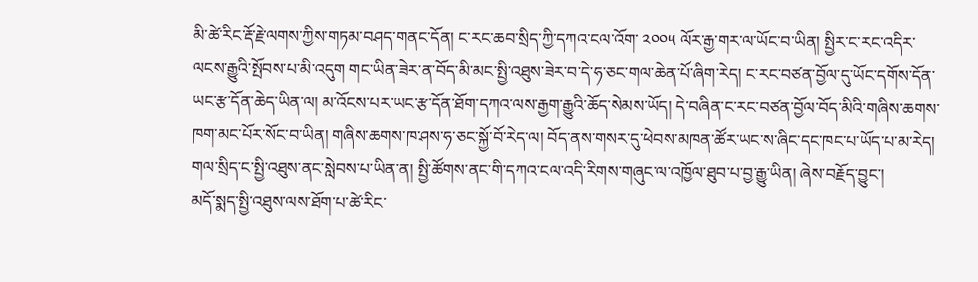མི་ཚེ་རིང་རྡོ་རྗེ་ལགས་ཀྱིས་གཏམ་བཤད་གནང་དོན། ང་རང་ཆབ་སྲིད་ཀྱི་དཀའ་ངལ་འོག་ ༢༠༠༥ ལོར་རྒྱ་གར་ལ་ཡོང་བ་ཡིན། སྤྱིར་ང་རང་འདིར་ལངས་རྒྱུའི་སྤོབས་པ་མི་འདུག གང་ཡིན་ཟེར་ན་བོད་མི་མང་སྤྱི་འཐུས་ཟེར་བ་དེ་ཧ་ཅང་གལ་ཆེན་པོ་ཞིག་རེད། ང་རང་བཙན་བྱོལ་དུ་ཡོང་དགོས་དོན་ཡང་རྩ་དོན་ཆེད་ཡིན་ལ། མ་འོངས་པར་ཡང་རྩ་དོན་ཐོག་དཀའ་ལས་རྒྱག་རྒྱུའི་ཆོད་སེམས་ཡོད། དེ་བཞིན་ང་རང་བཙན་བྱོལ་བོད་མིའི་གཞིས་ཆགས་ཁག་མང་པོར་སོང་བ་ཡིན། གཞིས་ཆགས་ཁ་ཤས་ཧ་ཅང་སྐྱོ་བོ་རེད་ལ། བོད་ནས་གསར་དུ་ཕེབས་མཁན་ཚོར་ཡང་ས་ཞིང་དང་ཁང་པ་ཡོད་པ་མ་རེད། གལ་སྲིད་ང་སྤྱི་འཐུས་ནང་སླེབས་པ་ཡིན་ན། སྤྱི་ཚོགས་ནང་གི་དཀའ་ངལ་འདི་རིགས་གཞུང་ལ་འཁྱོལ་ཐུབ་པ་བྱ་རྒྱུ་ཡིན། ཞེས་བརྗོད་བྱུང་།
མདོ་སྨད་སྤྱི་འཐུས་ལས་ཐོག་པ་ཚེ་རིང་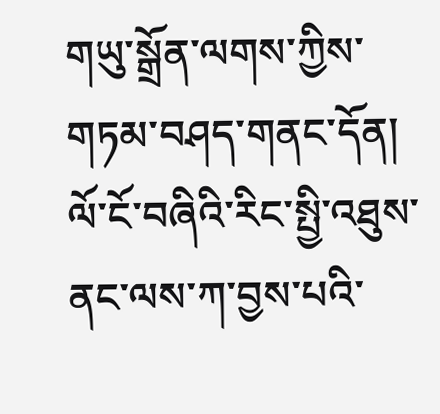གཡུ་སྒྲོན་ལགས་ཀྱིས་གཏམ་བཤད་གནང་དོན། ལོ་ངོ་བཞིའི་རིང་སྤྱི་འཐུས་ནང་ལས་ཀ་བྱས་པའི་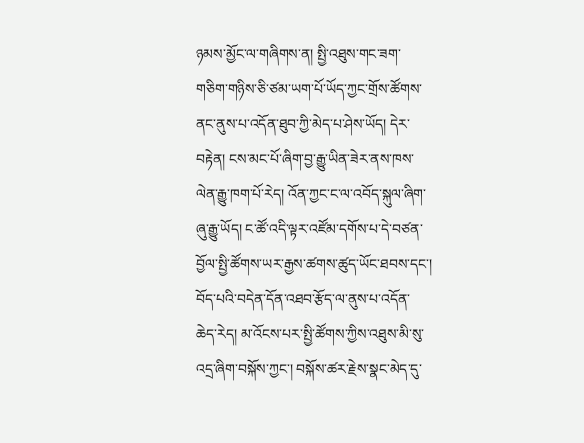ཉམས་མྱོང་ལ་གཞིགས་ན། སྤྱི་འཐུས་གང་ཟག་གཅིག་གཉིས་ཅི་ཙམ་ཡག་པོ་ཡོད་ཀྱང་གྲོས་ཚོགས་ནང་ནུས་པ་འདོན་ཐུབ་ཀྱི་མེད་པ་ཤེས་ཡོད། དེར་བརྟེན། ངས་མང་པོ་ཞིག་བྱ་རྒྱུ་ཡིན་ཟེར་ནས་ཁས་ལེན་རྒྱུ་ཁག་པོ་རེད། འོན་ཀྱང་ང་ལ་འབོད་སྐུལ་ཞིག་ཞུ་རྒྱུ་ཡོད། ང་ཚོ་འདི་ལྟར་འཛོམ་དགོས་པ་དེ་བཙན་བྱོལ་སྤྱི་ཚོགས་ཡར་རྒྱས་ཚགས་ཚུད་ཡོང་ཐབས་དང་། བོད་པའི་བདེན་དོན་འཐབ་རྩོད་ལ་ནུས་པ་འདོན་ཆེད་རེད། མ་འོངས་པར་སྤྱི་ཚོགས་ཀྱིས་འཐུས་མི་སུ་འདྲ་ཞིག་བསྐོས་ཀྱང་། བསྐོས་ཚར་རྗེས་སྣང་མེད་དུ་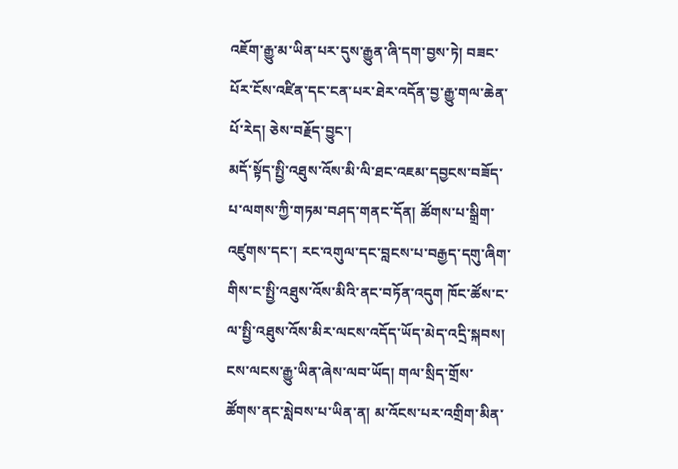འཇོག་རྒྱུ་མ་ཡིན་པར་དུས་རྒྱུན་ཞི་དག་བྱས་ཏེ། བཟང་པོར་ངོས་འཛིན་དང་ངན་པར་ཐེར་འདོན་བྱ་རྒྱུ་གལ་ཆེན་པོ་རེད། ཅེས་བརྗོད་བྱུང་།
མདོ་སྟོད་སྤྱི་འཐུས་འོས་མི་ལི་ཐང་འཇམ་དབྱངས་བཟོད་པ་ལགས་ཀྱི་གཏམ་བཤད་གནང་དོན། ཚོགས་པ་སྒྲིག་འཛུགས་དང་། རང་འགུལ་དང་བླངས་པ་བརྒྱད་དགུ་ཞིག་གིས་ང་སྤྱི་འཐུས་འོས་མིའི་ནང་བཏོན་འདུག ཁོང་ཚོས་ང་ལ་སྤྱི་འཐུས་འོས་མིར་ལངས་འདོད་ཡོད་མེད་འདྲི་སྐབས། ངས་ལངས་རྒྱུ་ཡིན་ཞེས་ལབ་ཡོད། གལ་སྲིད་གྲོས་ཚོགས་ནང་སླེབས་པ་ཡིན་ན། མ་འོངས་པར་འགྲིག་མིན་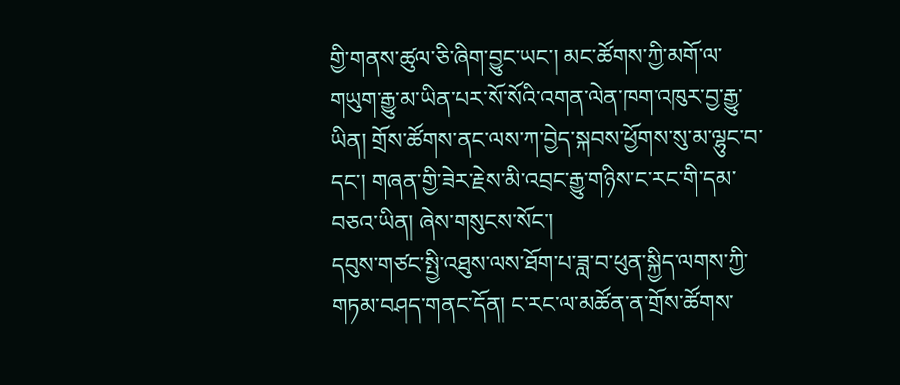གྱི་གནས་ཚུལ་ཅི་ཞིག་བྱུང་ཡང་། མང་ཚོགས་ཀྱི་མགོ་ལ་གཡུག་རྒྱུ་མ་ཡིན་པར་སོ་སོའི་འགན་ལེན་ཁག་འཁུར་བྱ་རྒྱུ་ཡིན། གྲོས་ཚོགས་ནང་ལས་ཀ་བྱེད་སྐབས་ཕྱོགས་སུ་མ་ལྷུང་བ་དང་། གཞན་གྱི་ཟེར་རྗེས་མི་འབྲང་རྒྱུ་གཉིས་ང་རང་གི་དམ་བཅའ་ཡིན། ཞེས་གསུངས་སོང་།
དབུས་གཙང་སྤྱི་འཐུས་ལས་ཐོག་པ་ཟླ་བ་ཕུན་སྐྱིད་ལགས་ཀྱི་གཏམ་བཤད་གནང་དོན། ང་རང་ལ་མཚོན་ན་གྲོས་ཚོགས་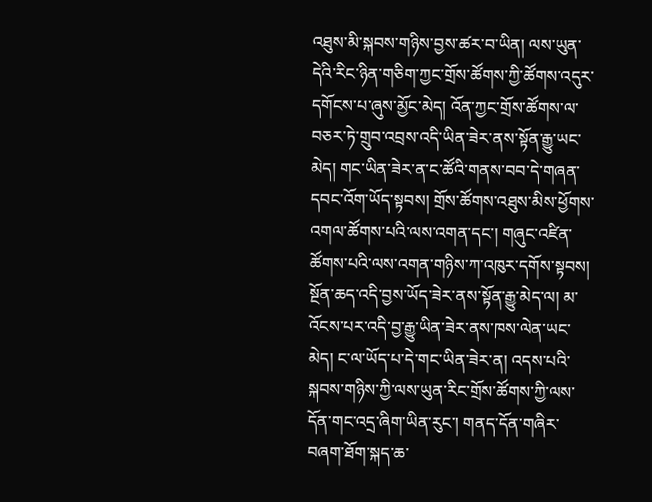འཐུས་མི་སྐབས་གཉིས་བྱས་ཚར་བ་ཡིན། ལས་ཡུན་དེའི་རིང་ཉིན་གཅིག་ཀྱང་གྲོས་ཚོགས་ཀྱི་ཚོགས་འདུར་དགོངས་པ་ཞུས་མྱོང་མེད། འོན་ཀྱང་གྲོས་ཚོགས་ལ་བཅར་ཏེ་གྲུབ་འབྲས་འདི་ཡིན་ཟེར་ནས་སྟོན་རྒྱུ་ཡང་མེད། གང་ཡིན་ཟེར་ན་ང་ཚོའི་གནས་བབ་དེ་གཞན་དབང་འོག་ཡོད་སྟབས། གྲོས་ཚོགས་འཐུས་མིས་ཕྱོགས་འགལ་ཚོགས་པའི་ལས་འགན་དང་། གཞུང་འཛིན་ཚོགས་པའི་ལས་འགན་གཉིས་ཀ་འཁུར་དགོས་སྟབས། སྔོན་ཆད་འདི་བྱས་ཡོད་ཟེར་ནས་སྟོན་རྒྱུ་མེད་ལ། མ་འོངས་པར་འདི་བྱ་རྒྱུ་ཡིན་ཟེར་ནས་ཁས་ལེན་ཡང་མེད། ང་ལ་ཡོད་པ་དེ་གང་ཡིན་ཟེར་ན། འདས་པའི་སྐབས་གཉིས་ཀྱི་ལས་ཡུན་རིང་གྲོས་ཚོགས་ཀྱི་ལས་དོན་གང་འདྲ་ཞིག་ཡིན་རུང་། གནད་དོན་གཞིར་བཞག་ཐོག་སྐད་ཆ་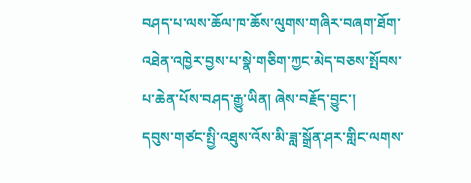བཤད་པ་ལས་ཆོལ་ཁ་ཆོས་ལུགས་གཞིར་བཞག་ཐོག་འཐེན་འཁྱེར་བྱས་པ་སྣེ་གཅིག་ཀྱང་མེད་བཅས་སྤོབས་པ་ཆེན་པོས་བཤད་རྒྱུ་ཡིན། ཞེས་བརྗོད་བྱུང་།
དབུས་གཙང་སྤྱི་འཐུས་འོས་མི་ཟླ་སྒྲོན་ཤར་གླིང་ལགས་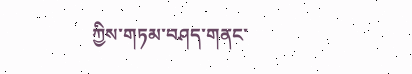ཀྱིས་གཏམ་བཤད་གནང་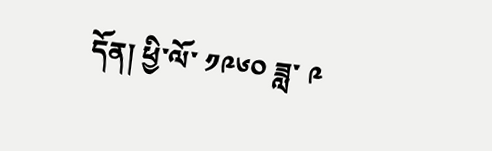དོན། ཕྱི་ལོ་ ༡༩༦༠ ཟླ་ ༩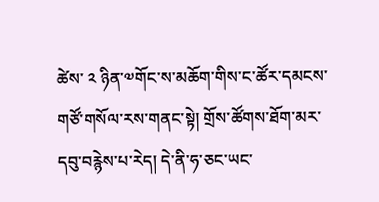ཚེས་ ༢ ཉིན་༧གོང་ས་མཆོག་གིས་ང་ཚོར་དམངས་གཙོ་གསོལ་རས་གནང་སྟེ། གྲོས་ཚོགས་ཐོག་མར་དབུ་བརྙེས་པ་རེད། དེ་ནི་ཧ་ཅང་ཡང་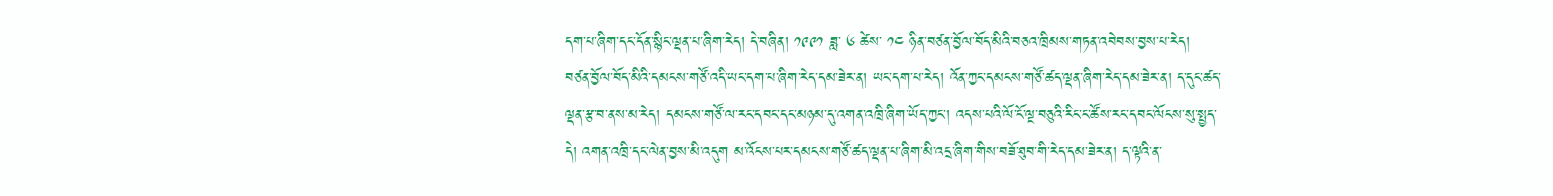དག་པ་ཞིག་དང་དོན་སྙིང་ལྡན་པ་ཞིག་རེད། དེ་བཞིན། ༡༩༩༡ ཟླ་ ༦ ཚེས་ ༡༤ ཉིན་བཙན་བྱོལ་བོད་མིའི་བཅའ་ཁྲིམས་གཏན་འབེབས་བྱས་པ་རེད། བཙན་བྱོལ་བོད་མིའི་དམངས་གཙོ་འདི་ཡང་དག་པ་ཞིག་རེད་དམ་ཟེར་ན། ཡང་དག་པ་རེད། འོན་ཀྱང་དམངས་གཙོ་ཚད་ལྡན་ཞིག་རེད་དམ་ཟེར་ན། ད་དུང་ཚད་ལྡན་རྩ་བ་ནས་མ་རེད། དམངས་གཙོ་ལ་རང་དབང་དང་མཉམ་དུ་འགན་འཁྲི་ཞིག་ཡོད་ཀྱང་། འདས་པའི་ལོ་ངོ་ལྔ་བཅུའི་རིང་ང་ཚོས་རང་དབང་ལོངས་སུ་སྤྱད་དེ། འགན་འཁྲི་དང་ལེན་བྱས་མི་འདུག མ་འོངས་པར་དམངས་གཙོ་ཚད་ལྡན་པ་ཞིག་མི་འདྲ་ཞིག་གིས་བཟོ་ཐུབ་གི་རེད་དམ་ཟེར་ན། ད་ལྟའི་ན་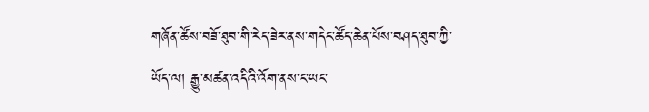གཞོན་ཚོས་བཟོ་ཐུབ་གི་རེད་ཟེར་ནས་གདེང་ཚོད་ཆེན་པོས་བཤད་ཐུབ་ཀྱི་ཡོད་ལ། རྒྱུ་མཚན་འདིའི་འོག་ནས་ང་ཡང་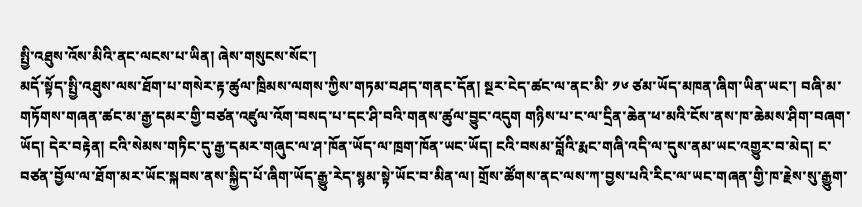སྤྱི་འཐུས་འོས་མིའི་ནང་ལངས་པ་ཡིན། ཞེས་གསུངས་སོང་།
མདོ་སྟོད་སྤྱི་འཐུས་ལས་ཐོག་པ་གསེར་རྟ་ཚུལ་ཁྲིམས་ལགས་ཀྱིས་གཏམ་བཤད་གནང་དོན། སྔར་ངེད་ཚང་ལ་ནང་མི་ ༡༦ ཙམ་ཡོད་མཁན་ཞིག་ཡིན་ཡང་། བཞི་མ་གཏོགས་གཞན་ཚང་མ་རྒྱ་དམར་གྱི་བཙན་འཛུལ་འོག་བསད་པ་དང་ཤི་བའི་གནས་ཚུལ་བྱུང་འདུག གཉིས་པ་ང་ལ་དྲིན་ཆེན་ཕ་མའི་ངོས་ནས་ཁ་ཆེམས་ཤིག་བཞག་ཡོད། དེར་བརྟེན། ངའི་སེམས་གཏིང་དུ་རྒྱ་དམར་གཞུང་ལ་ཤ་ཁོན་ཡོད་ལ་ཁྲག་ཁོན་ཡང་ཡོད། ངའི་བསམ་བློའི་རྨང་གཞི་འདི་ལ་དུས་ནམ་ཡང་འགྱུར་བ་མེད། ང་བཙན་བྱོལ་ལ་ཐོག་མར་ཡོང་སྐབས་ནས་སྐྱིད་པོ་ཞིག་ཡོད་རྒྱུ་རེད་སྙམ་སྟེ་ཡོང་བ་མིན་ལ། གྲོས་ཚོགས་ནང་ལས་ཀ་བྱས་པའི་རིང་ལ་ཡང་གཞན་གྱི་ཁ་རྗེས་སུ་རྒྱུག་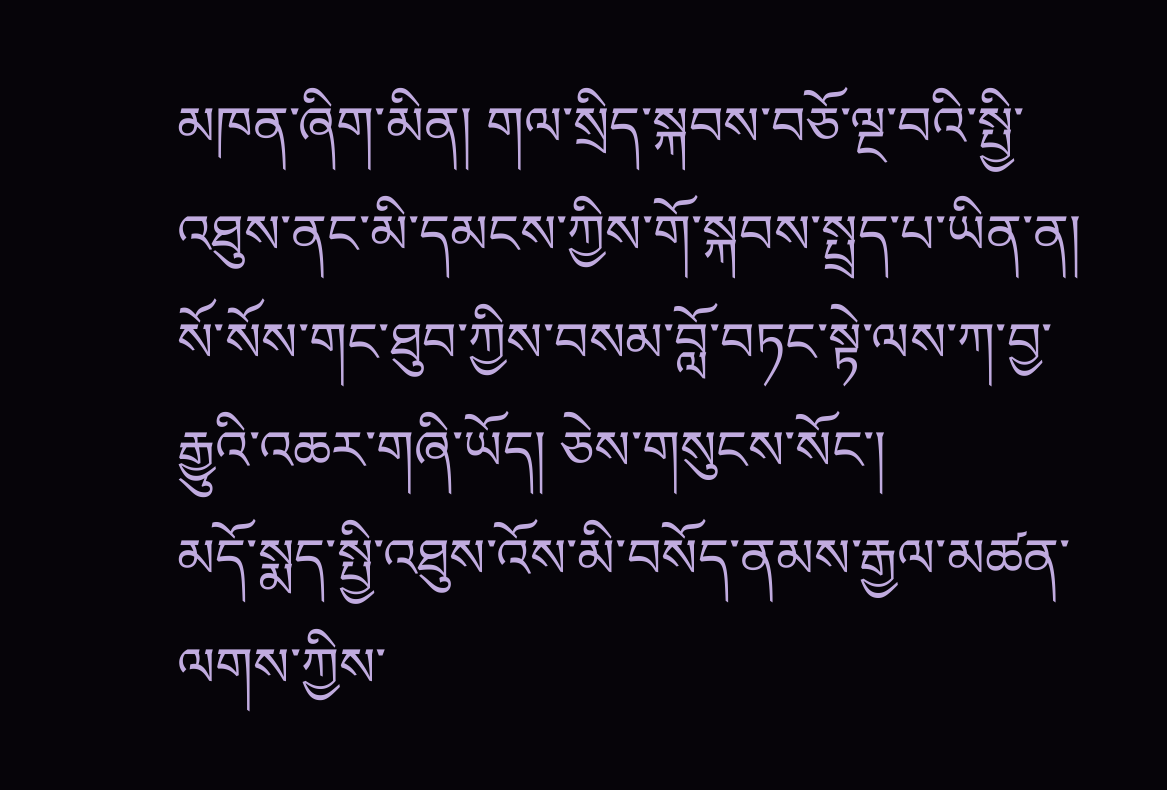མཁན་ཞིག་མིན། གལ་སྲིད་སྐབས་བཅོ་ལྔ་བའི་སྤྱི་འཐུས་ནང་མི་དམངས་ཀྱིས་གོ་སྐབས་སྤྲད་པ་ཡིན་ན། སོ་སོས་གང་ཐུབ་ཀྱིས་བསམ་བློ་བཏང་སྟེ་ལས་ཀ་བྱ་རྒྱུའི་འཆར་གཞི་ཡོད། ཅེས་གསུངས་སོང་།
མདོ་སྨད་སྤྱི་འཐུས་འོས་མི་བསོད་ནམས་རྒྱལ་མཚན་ལགས་ཀྱིས་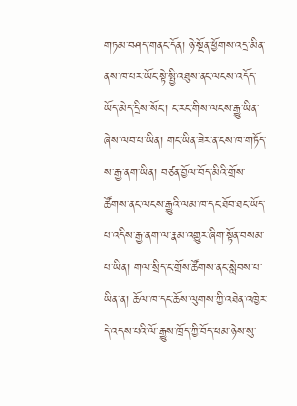གཏམ་བཤད་གནང་དོན། ཉེ་སྔོན་ཕྱོགས་འདྲ་མིན་ནས་ཁ་པར་ཡོང་སྟེ་སྤྱི་འཐུས་ནང་ལངས་འདོད་ཡོད་མེད་དྲིས་སོང་། ང་རང་གིས་ལངས་རྒྱུ་ཡིན་ཞེས་ལབ་པ་ཡིན། གང་ཡིན་ཟེར་ན་ངས་ཁ་གཏོད་ས་རྒྱ་ནག་ཡིན། བཙན་བྱོལ་བོད་མིའི་གྲོས་ཚོགས་ནང་ལངས་རྒྱུའི་ལམ་ཁ་དང་ཐོབ་ཐང་ཡོད་པ་འདིས་རྒྱ་ནག་ལ་རྣམ་འགྱུར་ཞིག་སྟོན་བསམ་པ་ཡིན། གལ་སྲིད་ང་གྲོས་ཚོགས་ནང་སླེབས་པ་ཡིན་ན། ཆོལ་ཁ་དང་ཆོས་ལུགས་ཀྱི་འཐེན་འཁྱེར་དེ་འདས་པའི་ལོ་རྒྱུས་ཁྲོད་ཀྱི་བོད་ཕམ་ཉེས་སུ་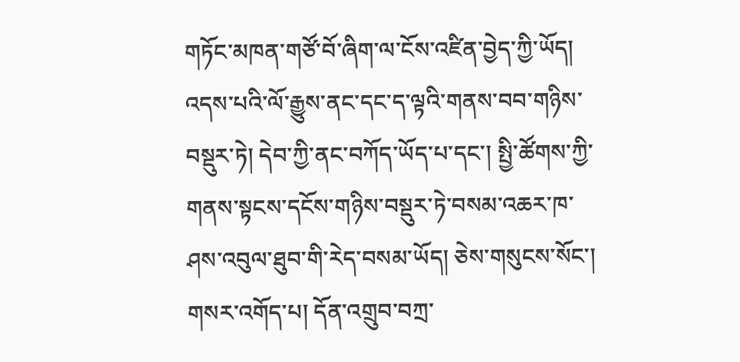གཏོང་མཁན་གཙོ་བོ་ཞིག་ལ་ངོས་འཛིན་བྱེད་ཀྱི་ཡོད། འདས་པའི་ལོ་རྒྱུས་ནང་དང་ད་ལྟའི་གནས་བབ་གཉིས་བསྡུར་ཏེ། དེབ་ཀྱི་ནང་བཀོད་ཡོད་པ་དང་། སྤྱི་ཚོགས་ཀྱི་གནས་སྟངས་དངོས་གཉིས་བསྡུར་ཏེ་བསམ་འཆར་ཁ་ཤས་འབུལ་ཐུབ་གི་རེད་བསམ་ཡོད། ཅེས་གསུངས་སོང་།
གསར་འགོད་པ། དོན་འགྲུབ་བཀྲ་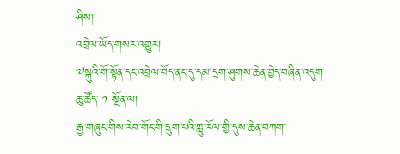ཤིས།
འབྲེལ་ཡོད་གསར་འགྱུར།
༧སྐུའི་གོ་སྟོན་དང་འབྲེལ་བོད་ནང་དུ་དམ་དྲག་ཤུགས་ཆེན་བྱེད་བཞིན་འདུག
ཆུ་ཚོད་ ༡ སྔོན་ལ།
རྒྱ་གཞུང་གིས་རེབ་གོང་གི་དྲུག་པའི་ཀླུ་རོལ་གྱི་དུས་ཆེན་བཀག་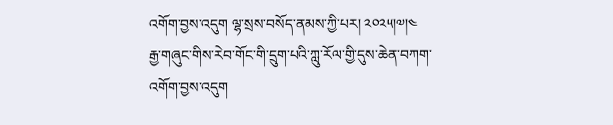འགོག་བྱས་འདུག ལྷ་སྲས་བསོད་ནམས་ཀྱི་པར། ༢༠༢༥།༧།༤
རྒྱ་གཞུང་གིས་རེབ་གོང་གི་དྲུག་པའི་ཀླུ་རོལ་གྱི་དུས་ཆེན་བཀག་འགོག་བྱས་འདུག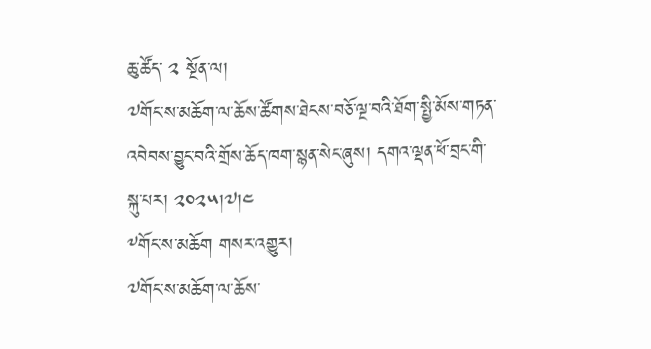ཆུ་ཚོད་ ༢ སྔོན་ལ།
༧གོང་ས་མཆོག་ལ་ཆོས་ཚོགས་ཐེངས་བཅོ་ལྔ་བའི་ཐོག་སྤྱི་མོས་གཏན་འབེབས་བྱུང་བའི་གྲོས་ཆོད་ཁག་སྙན་སེང་ཞུས། དགའ་ལྡན་ཕོ་བྲང་གི་སྐུ་པར། ༢༠༢༥།༧།༤
༸གོང་ས་མཆོག གསར་འགྱུར།
༧གོང་ས་མཆོག་ལ་ཆོས་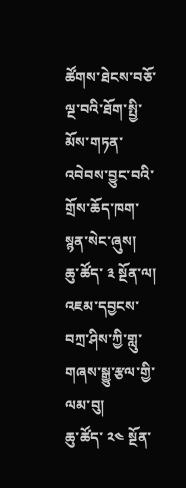ཚོགས་ཐེངས་བཅོ་ལྔ་བའི་ཐོག་སྤྱི་མོས་གཏན་འབེབས་བྱུང་བའི་གྲོས་ཆོད་ཁག་སྙན་སེང་ཞུས།
ཆུ་ཚོད་ ༣ སྔོན་ལ།
འཇམ་དབྱངས་བཀྲ་ཤིས་ཀྱི་གླུ་གཞས་སྒྱུ་རྩལ་གྱི་ལམ་བུ།
ཆུ་ཚོད་ ༢༤ སྔོན་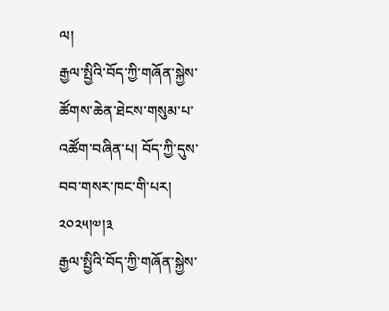ལ།
རྒྱལ་སྤྱིའི་བོད་ཀྱི་གཞོན་སྐྱེས་ཚོགས་ཆེན་ཐེངས་གསུམ་པ་འཚོག་བཞིན་པ། བོད་ཀྱི་དུས་བབ་གསར་ཁང་གི་པར། ༢༠༢༥།༧།༣
རྒྱལ་སྤྱིའི་བོད་ཀྱི་གཞོན་སྐྱེས་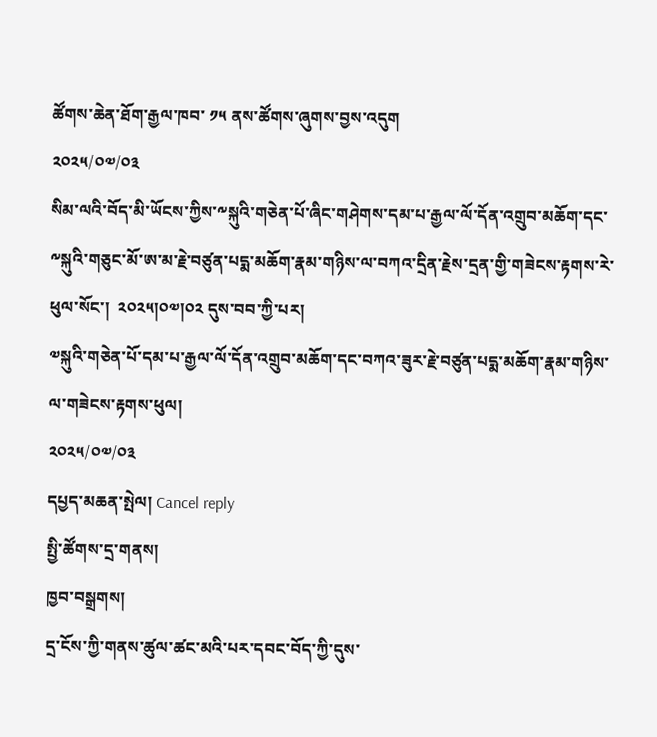ཚོགས་ཆེན་ཐོག་རྒྱལ་ཁབ་ ༡༥ ནས་ཚོགས་ཞུགས་བྱས་འདུག
༢༠༢༥/༠༧/༠༣
སིམ་ལའི་བོད་མི་ཡོངས་ཀྱིས་༸སྐུའི་གཅེན་པོ་ཞིང་གཤེགས་དམ་པ་རྒྱལ་ལོ་དོན་འགྲུབ་མཆོག་དང་༸སྐུའི་གཅུང་མོ་ཨ་མ་རྗེ་བཙུན་པདྨ་མཆོག་རྣམ་གཉིས་ལ་བཀའ་དྲིན་རྗེས་དྲན་གྱི་གཟེངས་རྟགས་རེ་ཕུལ་སོང་།  ༢༠༢༥།༠༧།༠༢ དུས་བབ་ཀྱི་པར།
༧སྐུའི་གཅེན་པོ་དམ་པ་རྒྱལ་ལོ་དོན་འགྲུབ་མཆོག་དང་བཀའ་ཟུར་རྗེ་བཙུན་པདྨ་མཆོག་རྣམ་གཉིས་ལ་གཟེངས་རྟགས་ཕུལ།
༢༠༢༥/༠༧/༠༣
དཔྱད་མཆན་སྤེལ། Cancel reply
སྤྱི་ཚོགས་དྲ་གནས།
ཁྱབ་བསྒྲགས།
དྲ་ངོས་ཀྱི་གནས་ཚུལ་ཚང་མའི་པར་དབང་བོད་ཀྱི་དུས་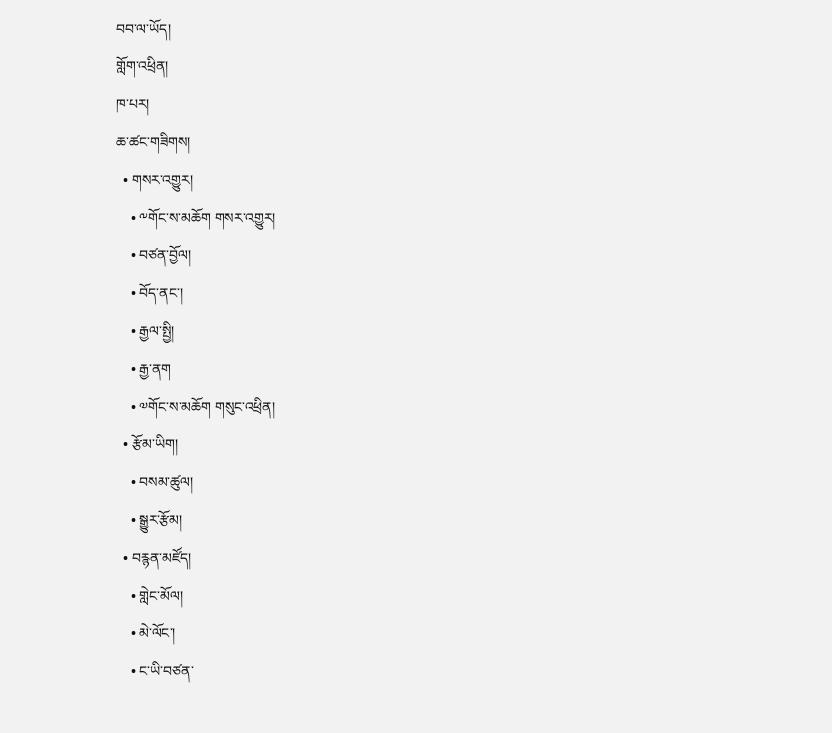བབ་ལ་ཡོད།
གློག་འཕྲིན།
ཁ་པར།
ཆ་ཚང་གཟིགས།
  • གསར་འགྱུར།
    • ༸གོང་ས་མཆོག གསར་འགྱུར།
    • བཙན་བྱོལ།
    • བོད་ནང་།
    • རྒྱལ་སྤྱི།
    • རྒྱ་ནག
    • ༧གོང་ས་མཆོག གསུང་འཕྲིན།
  • རྩོམ་ཡིག།
    • བསམ་ཚུལ།
    • སྒྱུར་རྩོམ།
  • བརྙན་མཛོད།
    • གླེང་མོལ།
    • མེ་ལོང་།
    • ང་ཡི་བཙན་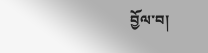བྱོལ་བ།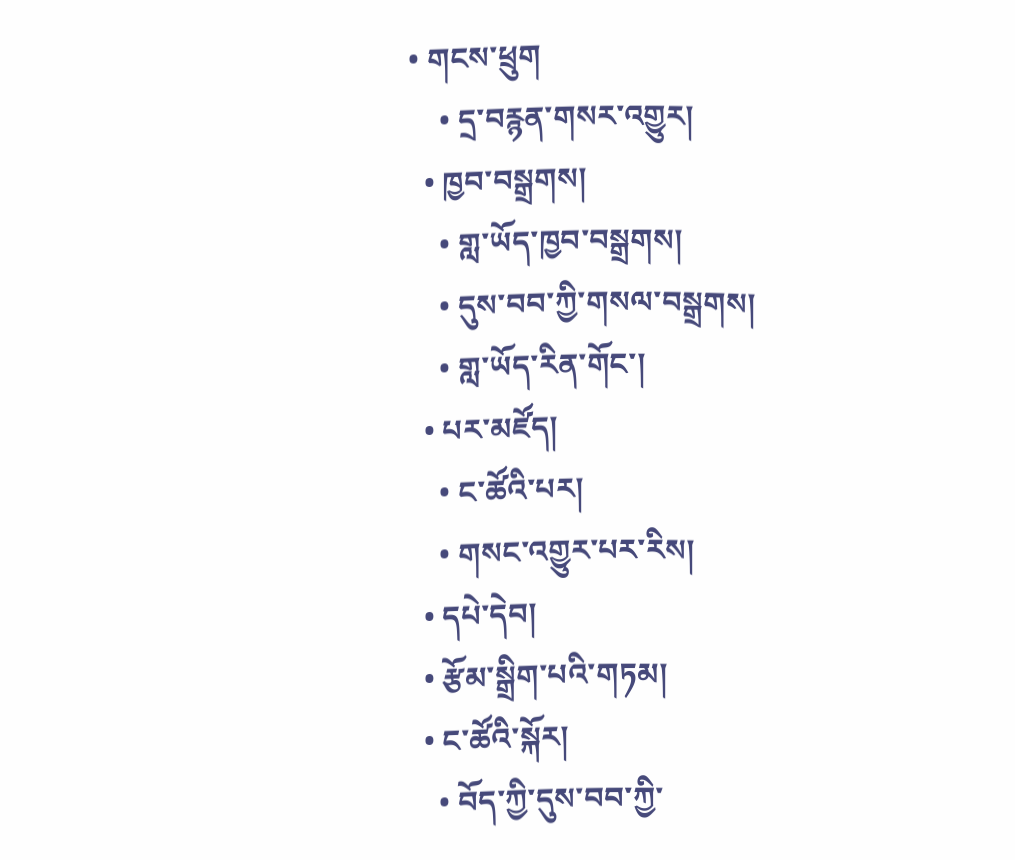• གངས་ཕྲུག
    • དྲ་བརྙན་གསར་འགྱུར།
  • ཁྱབ་བསྒྲགས།
    • གླ་ཡོད་ཁྱབ་བསྒྲགས།
    • དུས་བབ་ཀྱི་གསལ་བསྒྲགས།
    • གླ་ཡོད་རིན་གོང་།
  • པར་མཛོད།
    • ང་ཚོའི་པར།
    • གསང་འགྱུར་པར་རིས།
  • དཔེ་དེབ།
  • རྩོམ་སྒྲིག་པའི་གཏམ།
  • ང་ཚོའི་སྐོར།
    • བོད་ཀྱི་དུས་བབ་ཀྱི་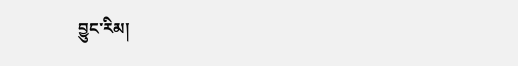བྱུང་རིམ།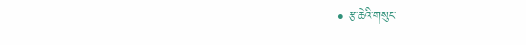• རྩ་ཆེའི་གསུང་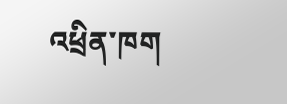འཕྲིན་ཁག